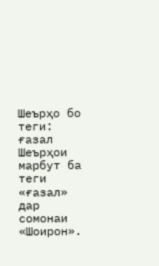Шеърҳо бо теги: ғазал
Шеърҳои марбут ба теги «ғазал» дар сомонаи «Шоирон».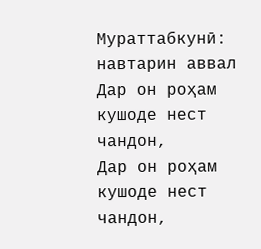Мураттабкунӣ: навтарин аввал
Дар он роҳам кушоде нест чандон,
Дар он роҳам кушоде нест чандон,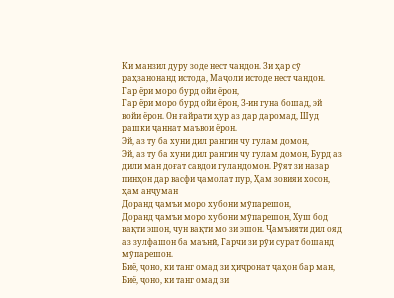Ки манзил дуру зоде нест чандон. Зи ҳар сӯ раҳзанонанд истода, Маҷоли истоде нест чандон.
Гар ёри моро бурд ойи ёрон,
Гар ёри моро бурд ойи ёрон, З-ин гуна бошад, эй войи ёрон. Он ғайрати ҳур аз дар даромад, Шуд рашки ҷаннат маъвои ёрон.
Эй, аз ту ба хуни дил рангин чу гулам домон,
Эй, аз ту ба хуни дил рангин чу гулам домон, Бурд аз дили ман доғат савдои гуландомон. Рӯят зи назар пинҳон дар васфи ҷамолат пур, Ҳам зовияи хосон, ҳам анҷуман
Доранд ҷамъи моро хубони мӯпарешон,
Доранд ҷамъи моро хубони мӯпарешон, Хуш бод вақти эшон, чун вақти мо зи эшон. Ҷамъияти дил ояд аз зулфашон ба маънӣ, Гарчи зи рӯи сурат бошанд мӯпарешон.
Биё, ҷоно, ки танг омад зи ҳиҷронат ҷаҳон бар ман,
Биё, ҷоно, ки танг омад зи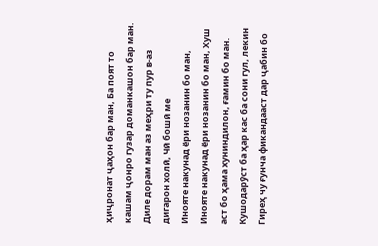ҳиҷронат ҷаҳон бар ман, Ба поят то кашам ҷонро гузар доманкашон бар ман. Диле дорам ман аз меҳри ту пур в-аз дигарон холӣ, Чӣ бошӣ ме
Инояте накунад ёри нозанин бо ман,
Инояте накунад ёри нозанин бо ман, Хуш аст бо ҳама хуниндилон, ғамин бо ман. Кушодарӯст ба ҳар кас ба сони гул, лекин Гиреҳ чу ғунча фикандааст дар ҷабин бо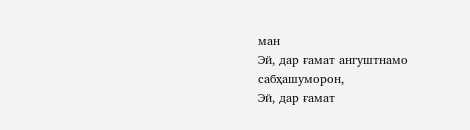ман
Эй, дар ғамат ангуштнамо сабҳашуморон,
Эй, дар ғамат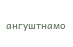ангуштнамо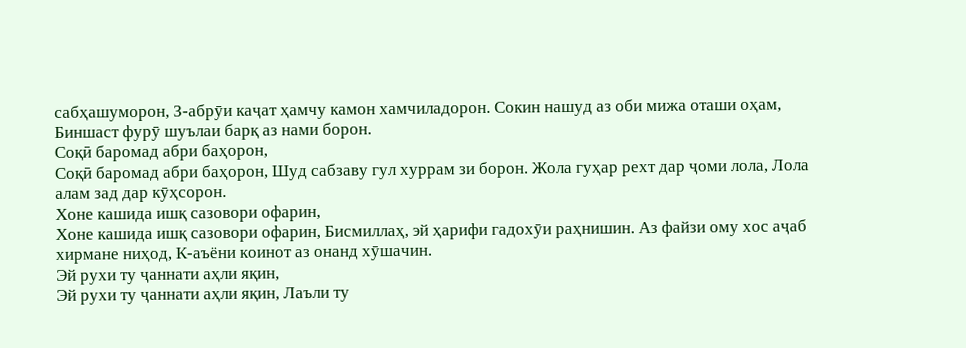сабҳашуморон, З-абрӯи каҷат ҳамчу камон хамчиладорон. Сокин нашуд аз оби мижа оташи оҳам, Биншаст фурӯ шуълаи барқ аз нами борон.
Соқӣ баромад абри баҳорон,
Соқӣ баромад абри баҳорон, Шуд сабзаву гул хуррам зи борон. Жола гуҳар рехт дар ҷоми лола, Лола алам зад дар кӯҳсорон.
Хоне кашида ишқ сазовори офарин,
Хоне кашида ишқ сазовори офарин, Бисмиллаҳ, эй ҳарифи гадохӯи раҳнишин. Аз файзи ому хос аҷаб хирмане ниҳод, К-аъёни коинот аз онанд хӯшачин.
Эй рухи ту ҷаннати аҳли яқин,
Эй рухи ту ҷаннати аҳли яқин, Лаъли ту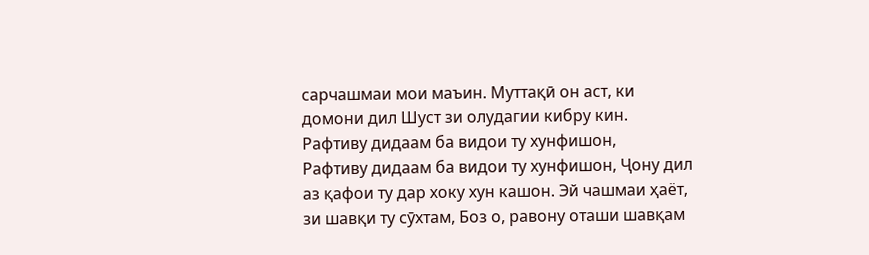сарчашмаи мои маъин. Муттақӣ он аст, ки домони дил Шуст зи олудагии кибру кин.
Рафтиву дидаам ба видои ту хунфишон,
Рафтиву дидаам ба видои ту хунфишон, Ҷону дил аз қафои ту дар хоку хун кашон. Эй чашмаи ҳаёт, зи шавқи ту сӯхтам, Боз о, равону оташи шавқам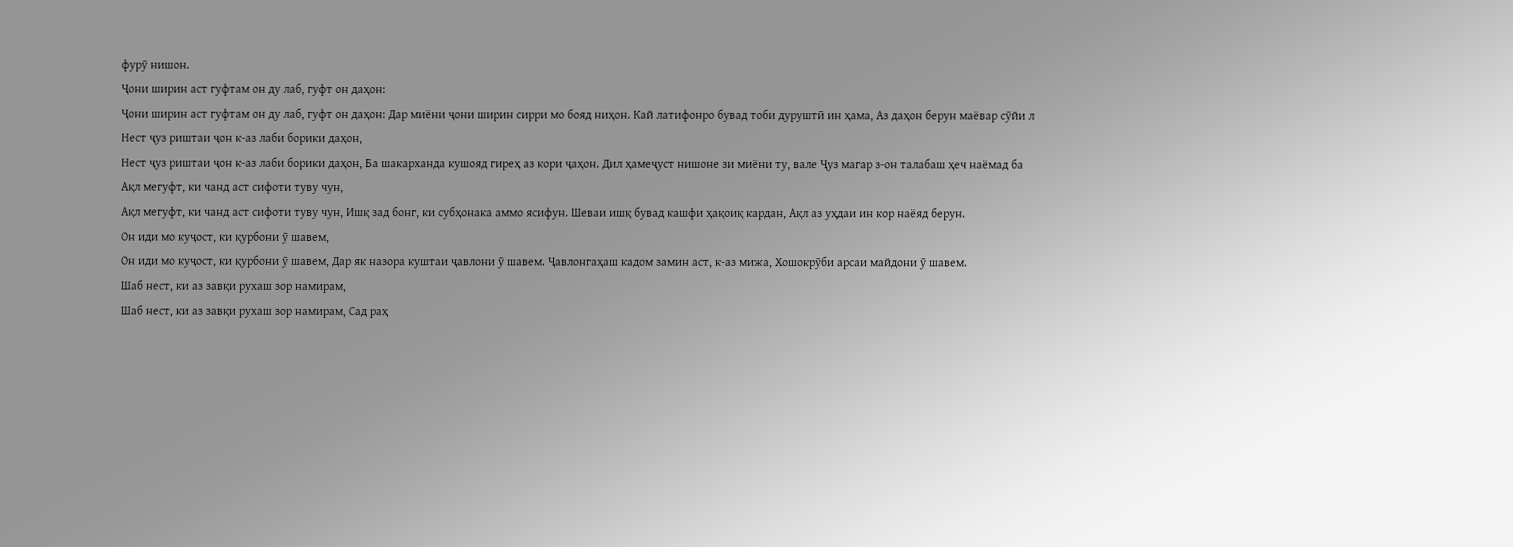фурӯ нишон.
Ҷони ширин аст гуфтам он ду лаб, гуфт он даҳон:
Ҷони ширин аст гуфтам он ду лаб, гуфт он даҳон: Дар миёни ҷони ширин сирри мо бояд ниҳон. Кай латифонро бувад тоби дуруштӣ ин ҳама, Аз даҳон берун маёвар сӯйи л
Нест ҷуз риштаи ҷон к-аз лаби борики даҳон,
Нест ҷуз риштаи ҷон к-аз лаби борики даҳон, Ба шакарханда кушояд гиреҳ аз кори ҷаҳон. Дил ҳамеҷуст нишоне зи миёни ту, вале Ҷуз магар з-он талабаш ҳеч наёмад ба
Ақл мегуфт, ки чанд аст сифоти туву чун,
Ақл мегуфт, ки чанд аст сифоти туву чун, Ишқ зад бонг, ки субҳонака аммо ясифун. Шеваи ишқ бувад кашфи ҳақоиқ кардан, Ақл аз уҳдаи ин кор наёяд берун.
Он иди мо куҷост, ки қурбони ӯ шавем,
Он иди мо куҷост, ки қурбони ӯ шавем, Дар як назора куштаи ҷавлони ӯ шавем. Ҷавлонгаҳаш кадом замин аст, к-аз мижа, Хошокрӯби арсаи майдони ӯ шавем.
Шаб нест, ки аз завқи рухаш зор намирам,
Шаб нест, ки аз завқи рухаш зор намирам, Сад раҳ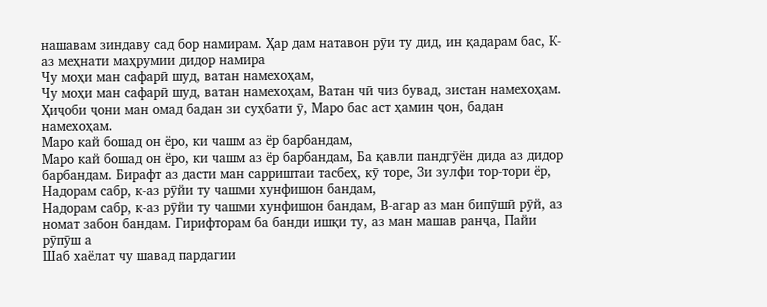нашавам зиндаву сад бор намирам. Ҳар дам натавон рӯи ту дид, ин қадарам бас, К-аз меҳнати маҳрумии дидор намира
Чу моҳи ман сафарӣ шуд, ватан намехоҳам,
Чу моҳи ман сафарӣ шуд, ватан намехоҳам, Ватан чӣ чиз бувад, зистан намехоҳам. Ҳиҷоби ҷони ман омад бадан зи суҳбати ӯ, Маро бас аст ҳамин ҷон, бадан намехоҳам.
Маро кай бошад он ёро, ки чашм аз ёр барбандам,
Маро кай бошад он ёро, ки чашм аз ёр барбандам, Ба қавли пандгӯён дида аз дидор барбандам. Бирафт аз дасти ман сарриштаи тасбеҳ, кӯ торе, Зи зулфи тор-тори ёр,
Надорам сабр, к-аз рӯйи ту чашми хунфишон бандам,
Надорам сабр, к-аз рӯйи ту чашми хунфишон бандам, В-агар аз ман бипӯшӣ рӯй, аз номат забон бандам. Гирифторам ба банди ишқи ту, аз ман машав ранҷа, Пайи рӯпӯш а
Шаб хаёлат чу шавад пардагии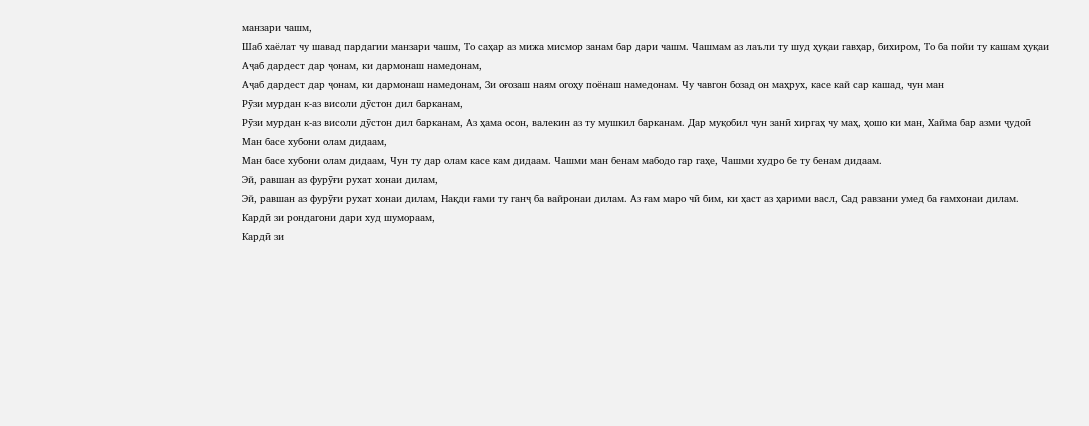манзари чашм,
Шаб хаёлат чу шавад пардагии манзари чашм, То саҳар аз мижа мисмор занам бар дари чашм. Чашмам аз лаъли ту шуд ҳуқаи гавҳар, бихиром, То ба пойи ту кашам ҳуқаи
Аҷаб дардест дар ҷонам, ки дармонаш намедонам,
Аҷаб дардест дар ҷонам, ки дармонаш намедонам, Зи оғозаш наям огоҳу поёнаш намедонам. Чу чавгон бозад он маҳрух, касе кай сар кашад, чун ман
Рӯзи мурдан к-аз висоли дӯстон дил барканам,
Рӯзи мурдан к-аз висоли дӯстон дил барканам, Аз ҳама осон, валекин аз ту мушкил барканам. Дар муқобил чун занӣ хиргаҳ чу маҳ, ҳошо ки ман, Хайма бар азми ҷудоӣ
Ман басе хубони олам дидаам,
Ман басе хубони олам дидаам, Чун ту дар олам касе кам дидаам. Чашми ман бенам мабодо гар гаҳе, Чашми худро бе ту бенам дидаам.
Эй, равшан аз фурӯғи рухат хонаи дилам,
Эй, равшан аз фурӯғи рухат хонаи дилам, Нақди ғами ту ганҷ ба вайронаи дилам. Аз ғам маро чӣ бим, ки ҳаст аз ҳарими васл, Сад равзани умед ба ғамхонаи дилам.
Кардӣ зи рондагони дари худ шумораам,
Кардӣ зи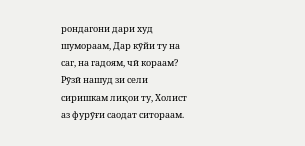рондагони дари худ шумораам, Дар кӯйи ту на саг, на гадоям, чӣ кораам? Рӯзӣ нашуд зи сели сиришкам лиқои ту, Холист аз фурӯғи саодат ситораам.